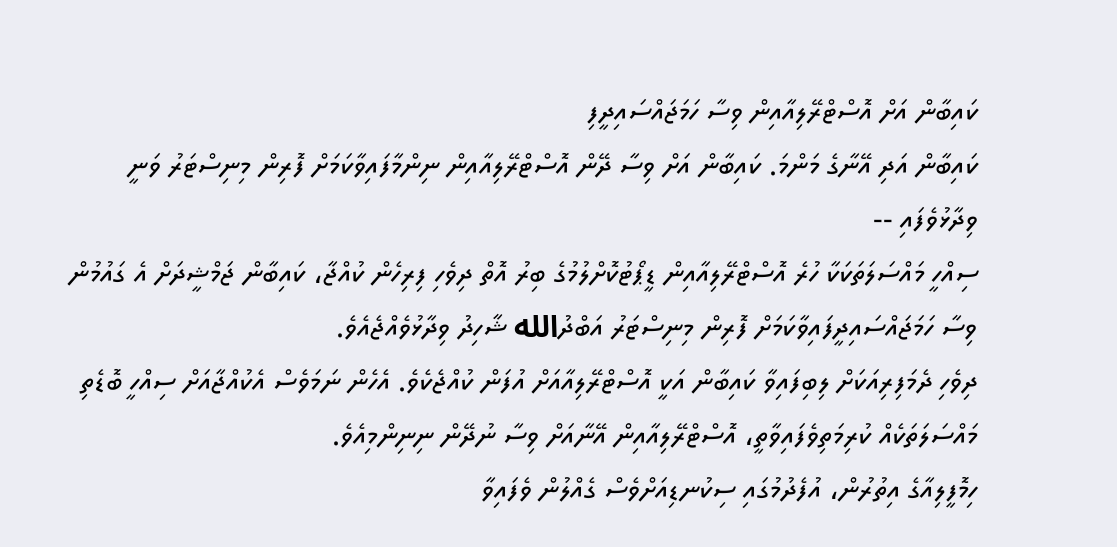ކައިބާން އަށް އޮސްޓްރޭލިއާއިން ވިސާ ހަމަޖައްސައިދީފި
ކައިބާން އަދި އޭނާގެ މަންމަ. ކައިބާން އަށް ވިސާ ދޭން އޮސްޓްރޭލިއާއިން ނިންމާފައިވާކަމަށް ފޮރިން މިނިސްޓަރު ވަނީ ވިދާޅުވެފައި --
ސިއްހީ މައްސަލަތަކަކާ ހުރެ އޮސްޓްރޭލިއާއިން ޑީޕޯޓުކޮށްލުމުގެ ބިރު އޮތް ދިވެހި ފިރިހެން ކުއްޖާ، ކައިބާން ޖަމްޝީދަށް އެ ގައުމުން ވިސާ ހަމަޖައްސައިދީފައިވާކަމަށް ފޮރިން މިނިސްޓަރު އަބްދުالله ޝާހިދު ވިދާޅުވެއްޖެއެވެ.
ދިވެހި ދެމަފިރިއަކަށް ލިބިފައިވާ ކައިބާން އަކީ އޮސްޓްރޭލިއާއަށް އުފަން ކުއްޖެކެވެ. އެހެން ނަމަވެސް އެކުއްޖާއަށް ސިއްހީ ބޮޑެތި މައްސަލަތަކެއް ކުރިމަތިވެފައިވާތީ، އޮސްޓްރޭލިއާއިން އޭނާއަށް ވިސާ ނުދޭން ނިނިންމިއެވެ.
ހިމޮފީލިއާގެ އިތުރުން، އުފެދުމުގައި ސިކުނޑިއަށްވެސް ގެއްލުން ވެފައިވާ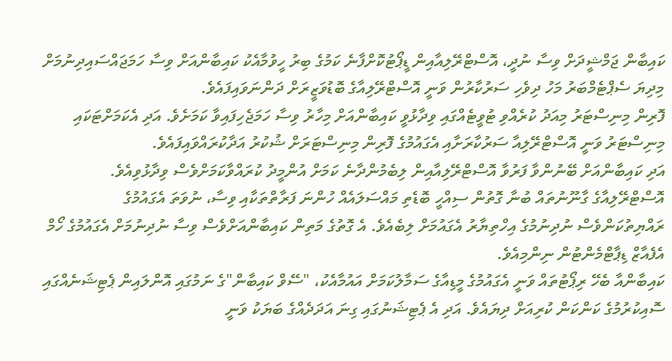ކައިބާން ޖަމްޝީދަށް ވިސާ ނުދީ، އޮސްޓްރޭލިއާއިން ޑީޕޯޓުކޮށްފާނެ ކަމުގެ ބިރު ހީވުމާއެކު ކައިބާންއަށް ވިސާ ހަމަޖައްސައިދިނުމަށް މިދިޔަ ސެޕްޓެމްބަރު މަހު ދިވެހި ސަރުކާރުން ވަނީ އޮސްޓްރޭލިއާގެ ބޮޑުވަޒީރަށް ދަންނަވައިފައެވެ.
ފޮރިން މިނިސްޓަރު މިއަދު ކުރެއްވި ޓުވީޓެއްގައި ވިދާޅުވީ ކައިބާންއަށް މިހާރު ވިސާ ހަމަޖެހިފައިވާ ކަމަށެވެ. އަދި އެކަމަށްޓަކައި މިނިސްޓަރު ވަނީ އޮސްޓްރޭލިއާ ސަރުކާރަށާއި އެގައުމުގެ ފޮރިން މިނިސްޓަރަށް ޝުކުރު އަދާކުރައްވައިފައެވެ.
އަދި ކައިބާންއަށް ބޭނުންވާ ފަރުވާ އޮސްޓްރޭލިއާއިން ލިބެމުންދާނެ ކަމަށް އުންމީދު ކުރައްވާކަމަށްވެސް ވިދާޅުވިއެވެ.
އޮސްޓްރޭލިއާގެ ގާނޫނުތައް ބުނާ ގޮތުން ސިއްހީ ބޮޑެތި މައްސަލައެއް ހުންނަ ފަރާތްތަކާއި ވިސާ، ނުވަތަ އެގައުމުގެ ރައްޔިތުކަންވެސް ނުދިނުމުގެ އިހްތިޔާރު އެގައުމަށް ލިބެއެވެ. އެ ގޮތުގެ މަތިން ކައިބާންއަށްވެސް ވިސާ ނުދިނުމަށް އެގައުމުގެ ހޯމް އެފެއާޒް ޑިޕާޓްމެންޓުން ނިންމިއެވެ.
ކައިބާންއާ ބެހޭ ރިޕޯޓުތައް ވަނީ އެގައުމުގެ މީޑިއާގެ ސަމާލުކަމަށް އައުމާއެކު، "ސޭވް ކައިބާން"ގެ ނަމުގައި އޮންލައިން ޕެޓިޝަނެއްގައި ސޮއިކުރުމުގެ ކަންކަން ކުރިއަށް ދިޔައެވެ. އަދި އެ ޕެޓިޝަނުގައި ގިނަ އަދަދެއްގެ ބަޔަކު ވަނީ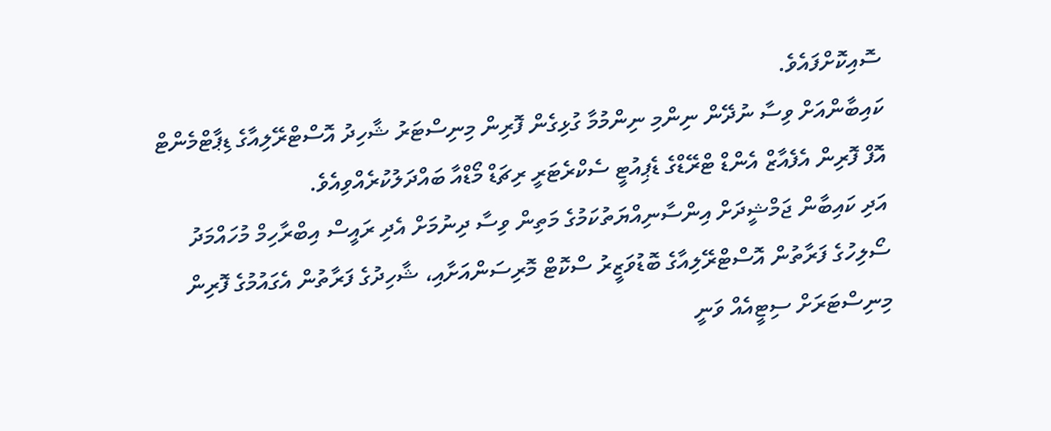ސޮއިކޮށްފައެވެ.
ކައިބާންއަށް ވިސާ ނުދޭން ނިންމި ނިންމުމާ ގުޅިގެން ފޮރިން މިނިސްޓަރު ޝާހިދު އޮސްޓްރޭލިއާގެ ޑިޕާޓްމެންޓް އޮފް ފޮރިން އެފެއާޒް އެންޑް ޓްރޭޑްގެ ޑެޕިއުޓީ ސެކްރެޓަރީ ރިޗަޑް މޯޑްއާ ބައްދަލުކުރެއްވިއެވެ.
އަދި ކައިބާން ޖަމްޝީދަށް އިންސާނިއްޔަތުކަމުގެ މަތިން ވިސާ ދިނުމަށް އެދި ރައީސް އިބްރާހިމް މުހައްމަދު ސޯލިހުގެ ފަރާތުން އޮސްޓްރޭލިއާގެ ބޮޑުވަޒީރު ސްކޮޓް މޮރިސަންއަށާއި، ޝާހިދުގެ ފަރާތުން އެގައުމުގެ ފޮރިން މިނިސްޓަރަށް ސިޓީއެއް ވަނީ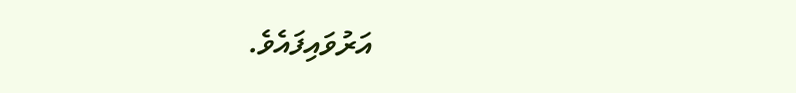އަރުވައިފައެވެ.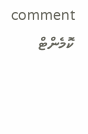comment ކޮމެންޓް